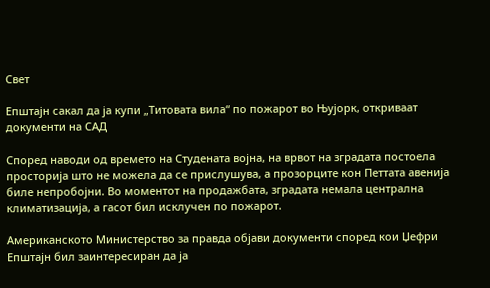Свет

Епштајн сакал да ја купи „Титовата вила“ по пожарот во Њујорк, откриваат документи на САД

Според наводи од времето на Студената војна, на врвот на зградата постоела просторија што не можела да се прислушува, а прозорците кон Петтата авенија биле непробојни. Во моментот на продажбата, зградата немала централна климатизација, а гасот бил исклучен по пожарот.

Американското Министерство за правда објави документи според кои Џефри Епштајн бил заинтересиран да ја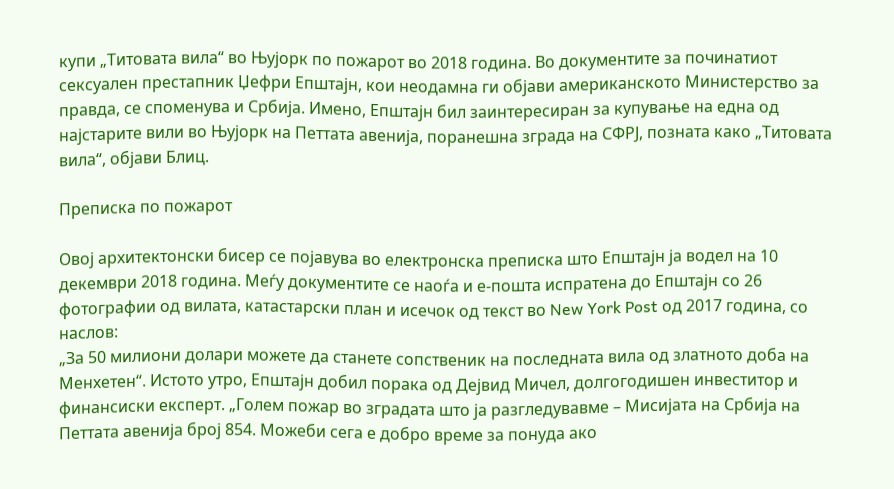купи „Титовата вила“ во Њујорк по пожарот во 2018 година. Во документите за починатиот сексуален престапник Џефри Епштајн, кои неодамна ги објави американското Министерство за правда, се споменува и Србија. Имено, Епштајн бил заинтересиран за купување на една од најстарите вили во Њујорк на Петтата авенија, поранешна зграда на СФРЈ, позната како „Титовата вила“, објави Блиц.

Преписка по пожарот

Овој архитектонски бисер се појавува во електронска преписка што Епштајн ја водел на 10 декември 2018 година. Меѓу документите се наоѓа и е-пошта испратена до Епштајн со 26 фотографии од вилата, катастарски план и исечок од текст во New York Post од 2017 година, со наслов:
„За 50 милиони долари можете да станете сопственик на последната вила од златното доба на Менхетен“. Истото утро, Епштајн добил порака од Дејвид Мичел, долгогодишен инвеститор и финансиски експерт. „Голем пожар во зградата што ја разгледувавме – Мисијата на Србија на Петтата авенија број 854. Можеби сега е добро време за понуда ако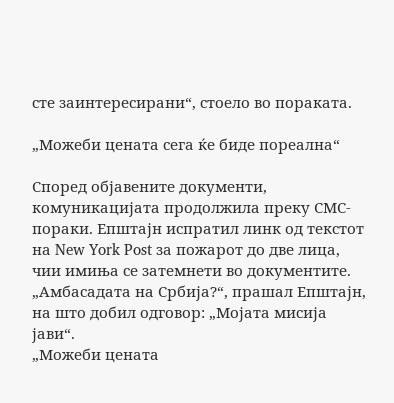сте заинтересирани“, стоело во пораката.

„Можеби цената сега ќе биде пореална“

Според објавените документи, комуникацијата продолжила преку СМС-пораки. Епштајн испратил линк од текстот на New York Post за пожарот до две лица, чии имиња се затемнети во документите. „Амбасадата на Србија?“, прашал Епштајн, на што добил одговор: „Мојата мисија јави“.
„Можеби цената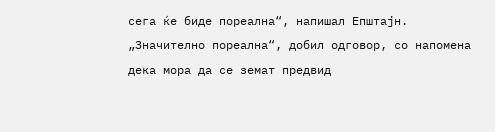сега ќе биде пореална“, напишал Епштајн. „Значително пореална“, добил одговор, со напомена дека мора да се земат предвид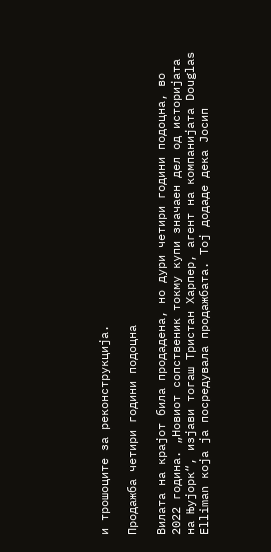и трошоците за реконструкција.

Продажба четири години подоцна

Вилата на крајот била продадена, но дури четири години подоцна, во 2022 година. „Новиот сопственик токму купи значаен дел од историјата на Њујорк“, изјави тогаш Тристан Харпер, агент на компанијата Douglas Elliman која ја посредувала продажбата. Тој додаде дека Јосип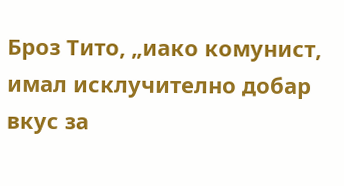Броз Тито, „иако комунист, имал исклучително добар вкус за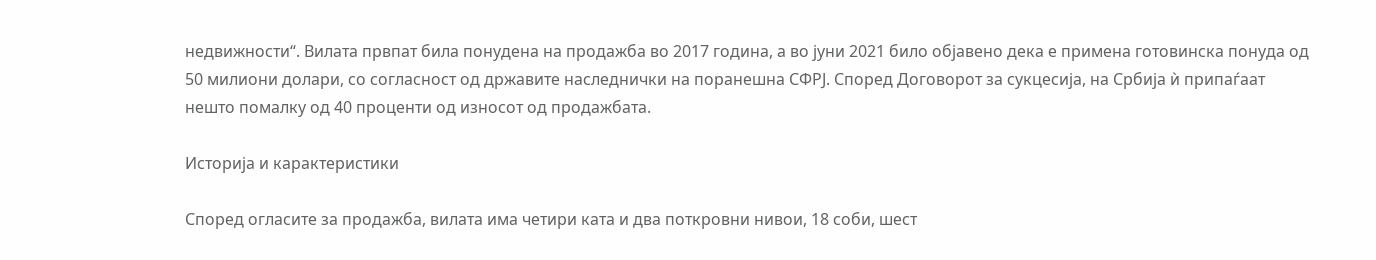недвижности“. Вилата првпат била понудена на продажба во 2017 година, а во јуни 2021 било објавено дека е примена готовинска понуда од 50 милиони долари, со согласност од државите наследнички на поранешна СФРЈ. Според Договорот за сукцесија, на Србија ѝ припаѓаат нешто помалку од 40 проценти од износот од продажбата.

Историја и карактеристики

Според огласите за продажба, вилата има четири ката и два поткровни нивои, 18 соби, шест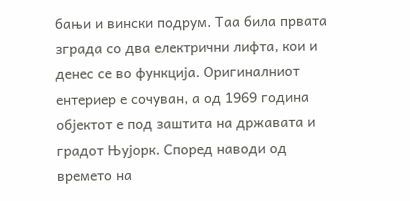бањи и вински подрум. Таа била првата зграда со два електрични лифта, кои и денес се во функција. Оригиналниот ентериер е сочуван, а од 1969 година објектот е под заштита на државата и градот Њујорк. Според наводи од времето на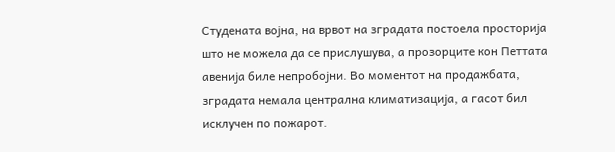Студената војна, на врвот на зградата постоела просторија што не можела да се прислушува, а прозорците кон Петтата авенија биле непробојни. Во моментот на продажбата, зградата немала централна климатизација, а гасот бил исклучен по пожарот.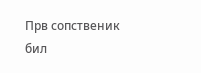Прв сопственик бил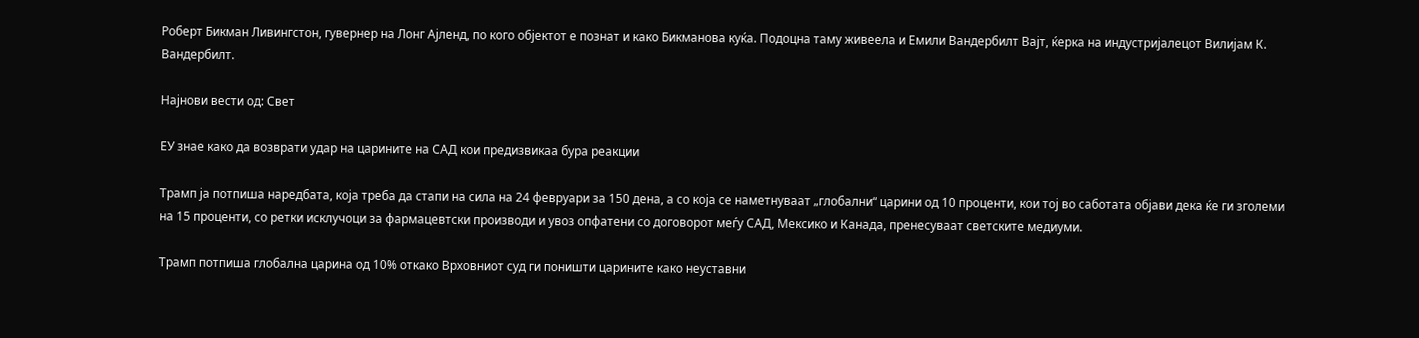Роберт Бикман Ливингстон, гувернер на Лонг Ајленд, по кого објектот е познат и како Бикманова куќа. Подоцна таму живеела и Емили Вандербилт Вајт, ќерка на индустријалецот Вилијам К. Вандербилт.

Најнови вести од: Свет

ЕУ знае како да возврати удар на царините на САД кои предизвикаа бура реакции

Трамп ја потпиша наредбата, која треба да стапи на сила на 24 февруари за 150 дена, а со која се наметнуваат „глобални“ царини од 10 проценти, кои тој во саботата објави дека ќе ги зголеми на 15 проценти, со ретки исклучоци за фармацевтски производи и увоз опфатени со договорот меѓу САД, Мексико и Канада, пренесуваат светските медиуми.

Трамп потпиша глобална царина од 10% откако Врховниот суд ги поништи царините како неуставни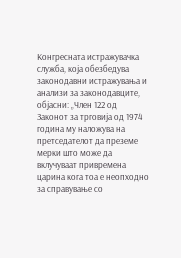Конгресната истражувачка служба, која обезбедува законодавни истражувања и анализи за законодавците, објасни: „Член 122 од Законот за трговија од 1974 година му наложува на претседателот да преземе мерки што може да вклучуваат привремена царина кога тоа е неопходно за справување со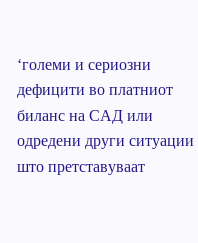‘големи и сериозни дефицити во платниот биланс на САД или одредени други ситуации што претставуваат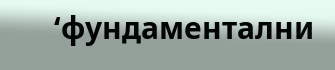‘фундаментални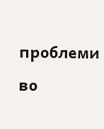проблеми во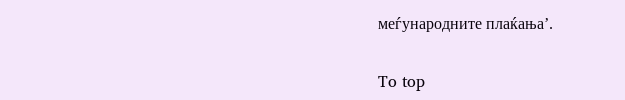меѓународните плаќања’.

To top